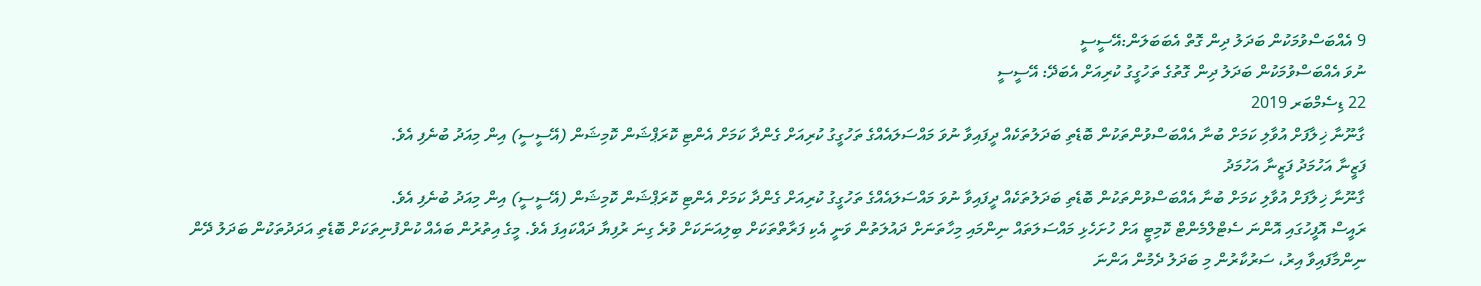9 އެއްބަސްވުމަކުން ބަދަލު ދިން ގޮތް އެބަބަލަން:އޭސީސީ
ނުވަ އެއްބަސްވުމަކުން ބަދަލު ދިން ގޮތުގެ ތަހުގީގު ކުރިއަށް އެބަދޭ: އޭސީސީ
22 ޑިސެމްބަރ 2019
ގާނޫނާ ޚިލާފަށް އުވާލި ކަމަށް ބުނާ އެއްބަސްވުންތަކުން ބޮޑެތި ބަދަލުތަކެއް ދީފައިވާ ނުވަ މައްސަލައެއްގެ ތަހުގީގު ކުރިއަށް ގެންދާ ކަމަށް އެންޓި ކޮރަޕްޝަން ކޮމިޝަން (އޭސީސީ) އިން މިއަދު ބުނެފި އެވެ.
ފަޒީނާ އަހުމަދު ފަޒީނާ އަހުމަދު
ގާނޫނާ ޚިލާފަށް އުވާލި ކަމަށް ބުނާ އެއްބަސްވުންތަކުން ބޮޑެތި ބަދަލުތަކެއް ދީފައިވާ ނުވަ މައްސަލައެއްގެ ތަހުގީގު ކުރިއަށް ގެންދާ ކަމަށް އެންޓި ކޮރަޕްޝަން ކޮމިޝަން (އޭސީސީ) އިން މިއަދު ބުނެފި އެވެ.
ރައީސް އޮފީހުގައި އޮންނަ ސެޓްލްމެންޓް ކޮމިޓީ އަށް ހުށަހެޅި މައްސަލަތައް ނިންމައި މިހާތަނަށް ދައުލަތުން ވަނީ އެކި ފަރާތްތަކަށް ބިލިއަނަކަށް ވުރެ ގިނަ ރުފިޔާ ދައްކައިފަ އެވެ. މީގެ އިތުރުން ބައެއް ކުންފުނިތަކަށް ބޮޑެތި އަދަދުތަކުން ބަދަލު ދޭން ނިންމާފައިވާ އިރު، ސަރުކާރުން މި ބަދަލު ދެމުން އަންނަ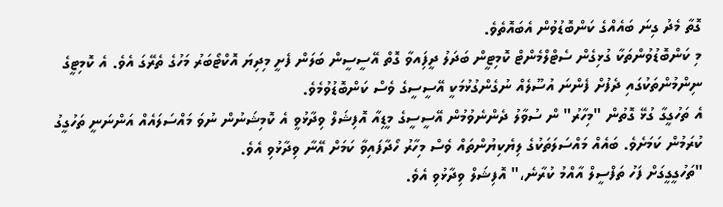ގޮތާ މެދު ގިނަ ބައެއްގެ ކަންބޮޑުވުން އެބައޮތެވެ.
މި ކަންބޮޑުވުންތަކާ ގުޅިގެން ސެޓްލްމެންޓް ކޮމިޓީން ބަދަލު ދީފަިއވާ ގޮތް އޭސީސީން ބަލަން ފެށީ މިދިޔަ އޮކްޓޯބަރު މަހުގެ ތެރޭގަ އެވެ. އެ ކޮމިޓީގެ ނިންމުންތަކުގައި ދެފުށް ފެންނަ އުސޫލެއް ނުގެންގުޅުމަކީ އޭސީސީގެ ވެސް ކަންބޮޑުވުމެވެ.
އެ ތަހުގީގާ ގުޅޭ ގޮތުން "މިހާރު" ން ސުވާލު ދެންނެވުމުން އޭސީސީގެ މީޑިއާ އޮފިޝަލް ވިދާޅުވީ އެ ކޮމިޝަނުން ނުވަ މައްސަލައެއް އަންނަނީ ތަހުގީގު ކުރަމުން ކަމަށެވެ. ބައެއް މައްސަލަތަކުގެ ލިޔެކިޔުންތައް ވެސް މިހާރު ހޯދާފައިވާ ކަމަށް އޭނާ ވިދާޅުވި އެވެ.
"ތަހުގީގީގަށް ފަހު ތަފްސީލް އާއްމު ކުރާނެ،" އޮފިޝަލް ވިދާޅުވި އެވެ.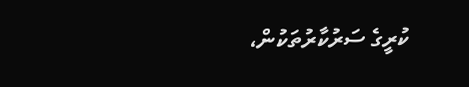ކުރީގެ ސަރުކާރުތަކުން،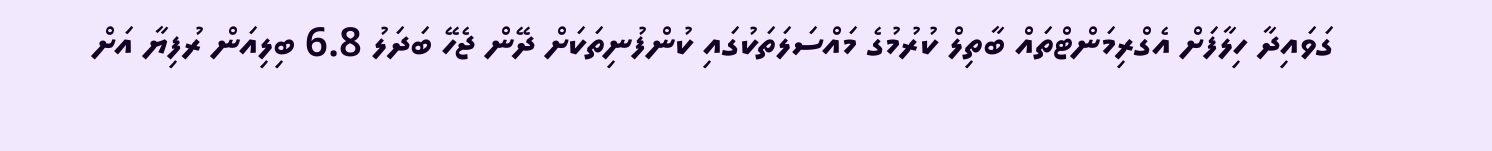ގަވައިދާ ހިލާފަށް އެގްރިމަންޓްތައް ބާތިލް ކުރުމުގެ މައްސަލަތަކުގައި ކުންފުނިތަކަށް ދޭން ޖެހޭ ބަދަލު 6.8 ބިލިއަން ރުފިޔާ އަށް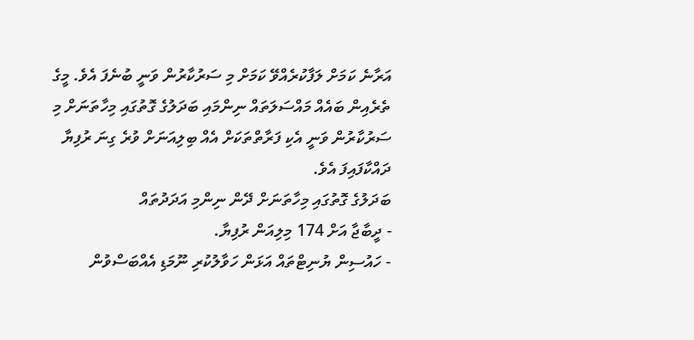އަރާނެ ކަމަށް ލަފާކުރެއްވޭ ކަމަށް މި ސަރުކާރުން ވަނީ ބުނެފަ އެވެ. މީގެ ތެރެއިން ބައެއް މައްސަލަތައް ނިންމައި ބަދަލުގެ ގޮތުގައި މިހާތަނަށް މި ސަރުކާރުން ވަނީ އެކި ފަރާތްތަކަށް އެއް ބިލިއަނަށް ވުރެ ގިނަ ރުފިޔާ ދައްކާފައިފަ އެވެ.
ބަދަލުގެ ގޮތުގައި މިހާތަނަށް ދޭން ނިންމި އަދަދުތައް
- ދީބާޖާ އަށް 174 މިލިއަން ރުފިޔާ.
- ހައުސިން ޔުނިޓްތައް އަޅަން ހަވާލުކުރި ނޫމަޑި އެއްބަސްވުން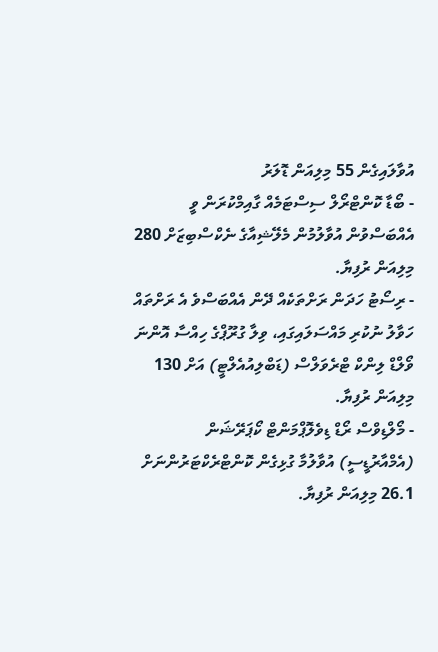އުވާލައިގެން 55 މިލިއަން ޑޮލަރު
- ބޯޑާ ކޮންޓްރޯލް ސިސްޓަމެއް ގާއިމްކުރަން ވީ އެއްބަސްވުން އުވާލުމުން މެލޭޝިއާގެ ނެކްސްބިޒަށް 280 މިލިއަން ރުފިޔާ.
- ރިސޯޓު ހަދަން ރަށްތަކެއް ދޭން އެއްބަސްވެ އެ ރަށްތައް ހަވާލު ނުކުރި މައްސަލައިގައި، ވިލާ ގުރޫޕްގެ ހިއްސާ އޮންނަ ވޯލްޑް ލިންކް ޓްރެވަލްސް (ޑަބްލިއުއެލްޓީ) އަށް 130 މިލިއަން ރުފިޔާ.
- މޯލްޑިވްސް ރޯޑް ޑިވެލޮޕްމަންޓް ކޯޕަރޭޝަން (އެމްއާރުޑީސީ) އުވާލުމާ ގުޅިގެން ކޮންޓްރެކްޓަރުންނަށް 26.1 މިލިއަން ރުފިޔާ.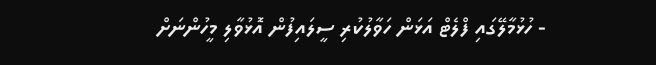- ހުޅުމާލޭގައި ފްލެޓް އަޅަން ހަވާލުކުރި ސީލައިފުން އޮޅުވާލި މީހުންނަށް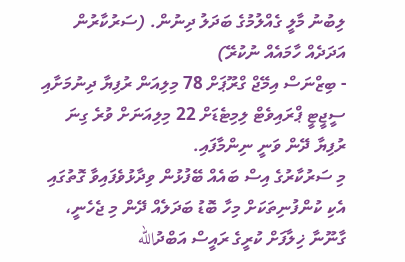ލިބުނު މާލީ ގެއްލުމުގެ ބަދަލު ދިނުން. (ސަރުކާރުން އަދަދެއް ހާމައެއް ނުކުރޭ)
- ބިޒްނަސް އިމޭޖް ގްރޫޕަށް 78 މިލިއަން ރުފިޔާ ދިނުމަށާއި ސީޖީޓީ ޕްރައިވެޓް ލިމިޓެޑަށް 22 މިލިއަނަށް ވުރެ ގިނަ ރުފިޔާ ދޭން ވަނީ ނިންމާފައި.
މި ސަރުކާރުގެ އިސް ބައެއް ބޭފުޅުން ވިދާޅުވެފައިވާ ގޮތުގައި އެކި ކުންފުނިތަކަށް މިހާ ބޮޑު ބަދަލެއް ދޭން މި ޖެހެނީ، ގާނޫނާ ޚިލާފަށް ކުރީގެ ރައީސް އަބްދުالله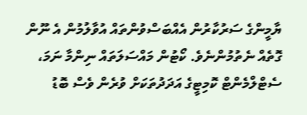ޔާމީންގެ ސަރުކާރުން އެއްބަސްވުންތައް އުވާލުމުން އެ ނޫން ގޮތެއް ނެތުމުންނެވެ. ކޯޓުން މައްސަލަތައް ނިންމާ ނަމަ، ސެޓްލްމެންޓް ކޮމިޓީގެ އަދަދުތަކަށް ވުރެން ވެސް ބޮޑު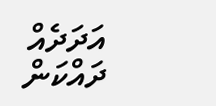އަދަދެއް ދައްކަން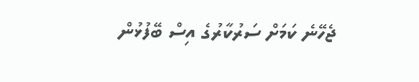ޖެހޭނެ ކަމަށް ސަރުކާރުގެ އިސް ބޭފުޅުން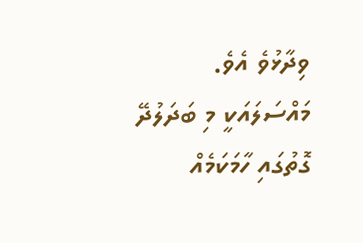ވިދާޅުވެ އެވެ.
މައްސަލައަކީ މި ބަދަލުދޭ ގޮތުގައި ހާމަކަމެއް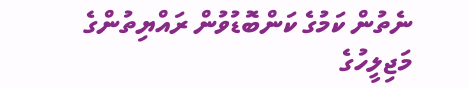ނެތުން ކަމުގެ ކަންބޮޑުވުން ރައްޔިތުންގެ މަޖިލީހުގެ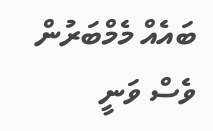ބައެއް މެމްބަރުން ވެސް ވަނީ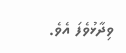ވިދާޅުވެފަ އެވެ.